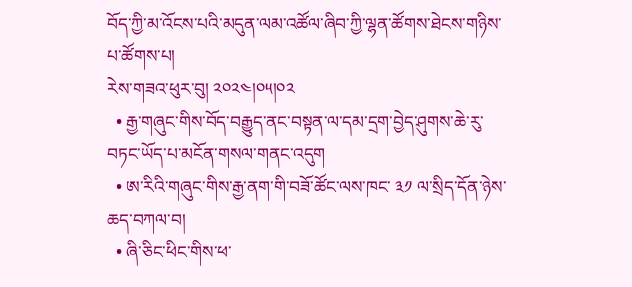བོད་ཀྱི་མ་འོངས་པའི་མདུན་ལམ་འཚོལ་ཞིབ་ཀྱི་ལྷན་ཚོགས་ཐེངས་གཉིས་པ་ཚོགས་པ།
རེས་གཟའ་ཕུར་བུ། ༢༠༢༤།༠༥།༠༢
  • རྒྱ་གཞུང་གིས་བོད་བརྒྱུད་ནང་བསྟན་ལ་དམ་དྲག་བྱེད་ཤུགས་ཆེ་རུ་བཏང་ཡོད་པ་མངོན་གསལ་གནང་འདུག
  • ཨ་རིའི་གཞུང་གིས་རྒྱ་ནག་གི་བཟོ་ཚོང་ལས་ཁང་ ༣༡ ལ་སྲིད་དོན་ཉེས་ཆད་བཀལ་བ།
  • ཞི་ཅིང་ཕིང་གིས་ཕ་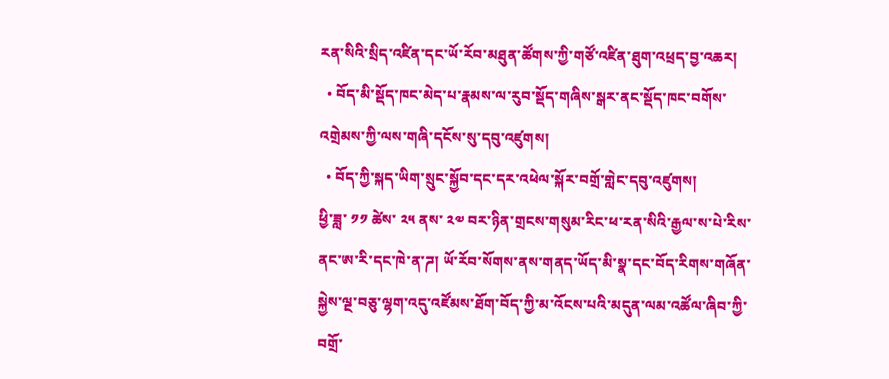རན་སིའི་སྲིད་འཛིན་དང་ཡོ་རོབ་མཐུན་ཚོགས་ཀྱི་གཙོ་འཛིན་ཐུག་འཕྲད་བྱ་འཆར།
  • བོད་མི་སྡོད་ཁང་མེད་པ་རྣམས་ལ་རུབ་སྡོད་གཞིས་སྒར་ནང་སྡོད་ཁང་བགོས་འགྲེམས་ཀྱི་ལས་གཞི་དངོས་སུ་དབུ་འཛུགས།
  • བོད་ཀྱི་སྐད་ཡིག་སྲུང་སྐྱོབ་དང་དར་འཕེལ་སྐོར་བགྲོ་གླེང་དབུ་འཛུགས།
ཕྱི་ཟླ་ ༡༡ ཚེས་ ༢༥ ནས་ ༢༧ བར་ཉིན་གྲངས་གསུམ་རིང་ཕ་རན་སིའི་རྒྱལ་ས་པེ་རིས་ནང་ཨ་རི་དང་ཁེ་ན་ཌ། ཡོ་རོབ་སོགས་ནས་གནད་ཡོད་མི་སྣ་དང་བོད་རིགས་གཞོན་སྐྱེས་ལྔ་བཅུ་ལྷག་འདུ་འཛོམས་ཐོག་བོད་ཀྱི་མ་འོངས་པའི་མདུན་ལམ་འཚོལ་ཞིབ་ཀྱི་བགྲོ་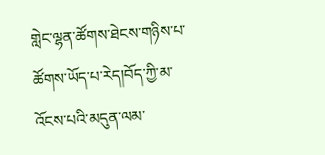གླེང་ལྷན་ཚོགས་ཐེངས་གཉིས་པ་ཚོགས་ཡོད་པ་རེད།བོད་ཀྱི་མ་འོངས་པའི་མདུན་ལམ་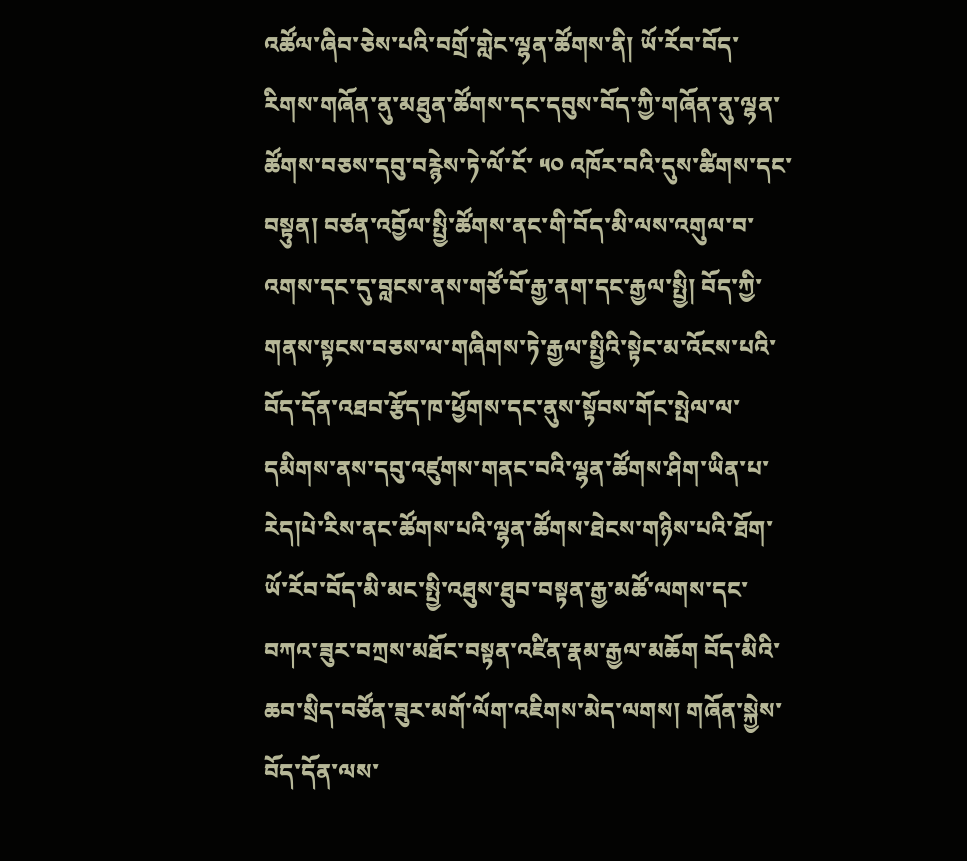འཚོལ་ཞིབ་ཅེས་པའི་བགྲོ་གླེང་ལྷན་ཚོགས་ནི། ཡོ་རོབ་བོད་རིགས་གཞོན་ནུ་མཐུན་ཚོགས་དང་དབུས་བོད་ཀྱི་གཞོན་ནུ་ལྷན་ཚོགས་བཅས་དབུ་བརྙེས་ཏེ་ལོ་ངོ་ ༥༠ འཁོར་བའི་དུས་ཚིགས་དང་བསྟུན། བཙན་འབྱོལ་སྤྱི་ཚོགས་ནང་གི་བོད་མི་ལས་འགུལ་བ་འགས་དང་དུ་བླངས་ནས་གཙོ་བོ་རྒྱ་ནག་དང་རྒྱལ་སྤྱི། བོད་ཀྱི་གནས་སྟངས་བཅས་ལ་གཞིགས་ཏེ་རྒྱལ་སྤྱིའི་སྟེང་མ་འོངས་པའི་བོད་དོན་འཐབ་རྩོད་ཁ་ཕྱོགས་དང་ནུས་སྟོབས་གོང་སྤེལ་ལ་དམིགས་ནས་དབུ་འཛུགས་གནང་བའི་ལྷན་ཚོགས་ཤིག་ཡིན་པ་རེད།པེ་རིས་ནང་ཚོགས་པའི་ལྷན་ཚོགས་ཐེངས་གཉིས་པའི་ཐོག་ཡོ་རོབ་བོད་མི་མང་སྤྱི་འཐུས་ཐུབ་བསྟན་རྒྱ་མཚོ་ལགས་དང་བཀའ་ཟུར་བཀྲས་མཐོང་བསྟན་འཛིན་རྣམ་རྒྱལ་མཆོག བོད་མིའི་ཆབ་སྲིད་བཙོན་ཟུར་མགོ་ལོག་འཇིགས་མེད་ལགས། གཞོན་སྐྱེས་བོད་དོན་ལས་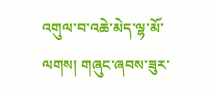འགུལ་བ་འཆེ་མེད་ལྷ་མོ་ལགས། གཞུང་ཞབས་ཟུར་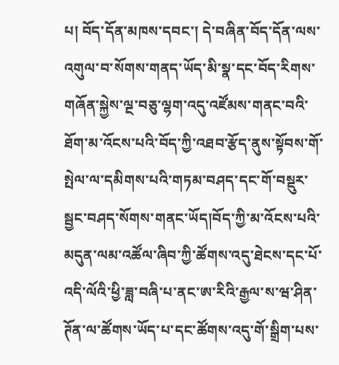པ། བོད་དོན་མཁས་དབང་། དེ་བཞིན་བོད་དོན་ལས་འགུལ་བ་སོགས་གནད་ཡོད་མི་སྣ་དང་བོད་རིགས་གཞོན་སྐྱེས་ལྔ་བཅུ་ལྷག་འདུ་འཛོམས་གནང་བའི་ཐོག་མ་འོངས་པའི་བོད་ཀྱི་འཐབ་རྩོད་ནུས་སྟོབས་གོ་སྤེལ་ལ་དམིགས་པའི་གཏམ་བཤད་དང་གོ་བསྡུར་སྦྱང་བཤད་སོགས་གནང་ཡོད།བོད་ཀྱི་མ་འོངས་པའི་མདུན་ལམ་འཚོལ་ཞིབ་ཀྱི་ཚོགས་འདུ་ཐེངས་དང་པོ་འདི་ལོའི་ཕྱི་ཟླ་བཞི་པ་ནང་ཨ་རིའི་རྒྱལ་ས་ཝ་ཤིན་ཊོན་ལ་ཚོགས་ཡོད་པ་དང་ཚོགས་འདུ་གོ་སྒྲིག་པས་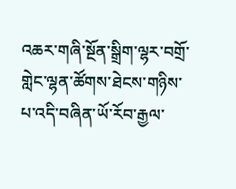འཆར་གཞི་སྔོན་སྒྲིག་ལྷར་བགྲོ་གླེང་ལྷན་ཚོགས་ཐེངས་གཉིས་པ་འདི་བཞིན་ཡོ་རོབ་རྒྱལ་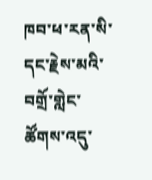ཁབ་ཕ་རན་སི་དང་རྗེས་མའི་བགྲོ་གླེང་ཚོགས་འདུ་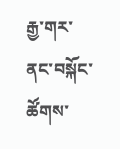རྒྱ་གར་ནང་བསྐོང་ཚོགས་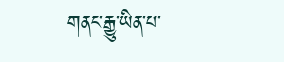གནང་རྒྱུ་ཡིན་པ་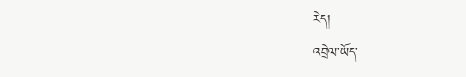རེད།
འབྲེལ་ཡོད་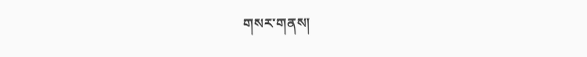གསར་གནས།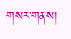གསར་གནས།